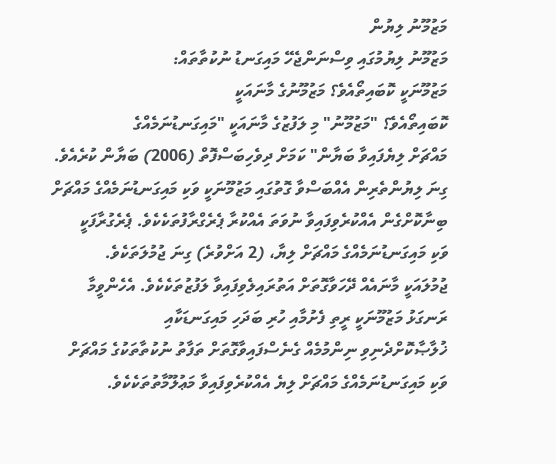މަޒުމޫނު ލިޔުން
މަޒުމޫނު ލިޔުމުގައި ވިސްނަންޖެހޭ މައިގަނޑު ނުކުތާތައް:
މަޒުމޫނަކީ ކޮބައިތޯއެވެ؟ މަޒުމޫނުގެ މާނައަކީ
ކޮބައިތޯއެވެ؟ "މަޒުމޫނު" މި ލަފުޒުގެ މާނައަކީ "މައިގަނޑުނަމެއްގެ
މައްޗަށް ލިޔެފައިވާ ބަޔާން" ކަމަށް ދިވެހިބަސްފޮތް (2006) ބަޔާން ކުރެއެވެ.
ގިނަ ލިޔުންތެރިން އެއްބަސްވާ ގޮތުގައި މަޒުމޫނަކީ ވަކި މައިގަނޑުނަމެއްގެ މައްޗަށް
ބިނާކޮށްގެން އެއްކުރެވިފައިވާ ނުވަތަ އެއްކުރާ ޕެރެގްރާފުތަކެކެވެ. ޕެރެގުރާފަކީ
ވަކި މައިގަނޑުނަމެއްގެ މައްޗަށް ލިޔާ، (2 އަށްވުރެ) ގިނަ ޖުމުލަތަކެވެ.
ޖުމުލައަކީ މާނައެއް ދޭހަވާގޮތަށް އަތުރައިލެވިފައިވާ ލަފުޒުތަކެކެވެ. އެހެންވީމާ
ރަނގަޅު މަޒުމޫނަކީ ރީތި ފެށުމާއި ހުރި ބަދަހި މައިގަނޑަކާއި
ޚުލާޞާކޮށްދެނިވި ނިންމުމެއް ގެނެސްފައިވާގޮތަށް ތަފާތު ނުކުތާތަކުގެ މައްޗަށް
ވަކި މައިގަނޑުނަމެއްގެ މައްޗަށް ލިޔެ އެއްކުރެވިފައިވާ މަޢުލޫމާތުތަކެކެވެ.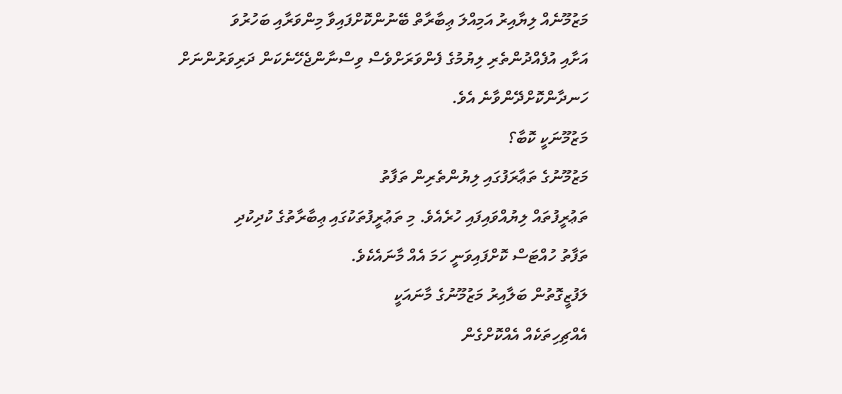މަޒުމޫނެއް ލިޔާއިރު އަމިއްލަ ޢިބާރާތް ބޭނުންކޮށްފައިވާ މިންވަރާއި ބަހުރުވަ
އަށާއި އުފެއްދުންތެރި ލިޔުމުގެ ފެންވަރަށްވެސް ވިސްނާންޖެހޭނެކަން ދަރިވަރުންނަށް
ހަނދާންކޮށްދޭންވާނެ އެވެ.
މަޒުމޫނަކީ ކޮބާ؟
މަޒުމޫނުގެ ތަޢާރަފުގައި ލިޔުންތެރިން ތަފާތު
ތަޢުރީފުތައް ލިޔުއްވައިފައި ހުރެއެވެ. މި ތަޢުރީފުތަކުގައި ޢިބާރާތުގެ ކުދިކުދި
ތަފާތު ހުއްޓަސް ކޮށްފައިވަނީ ހަމަ އެއް މާނައެކެވެ.
ލަފުޒީގޮތުން ބަލާއިރު މަޒުމޫނުގެ މާނައަކީ
އެއްޗިހިތަކެއް އެއްކޮށްގެން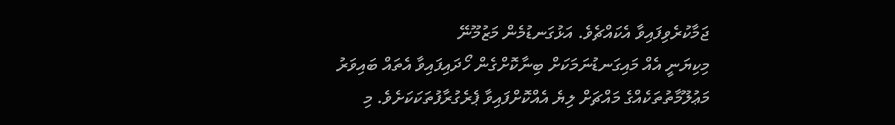ޖަމާކުރެވިފައިވާ އެކައްޗެވެ. އަޅުގަނޑުމެން މަޒުމޫނޭ
މިކިޔަނީ އެއް މައިގަނޑުނަމަކަށް ބިނާކޮށްގެން ހޯދައިފައިވާ އެތައް ބައިވަރު
މަޢުލޫމާތުތަކެއްގެ މައްޗަށް ލިޔެ އެއްކޮށްފައިވާ ޕެރެގުރާފުތަކަކަށެވެ. މި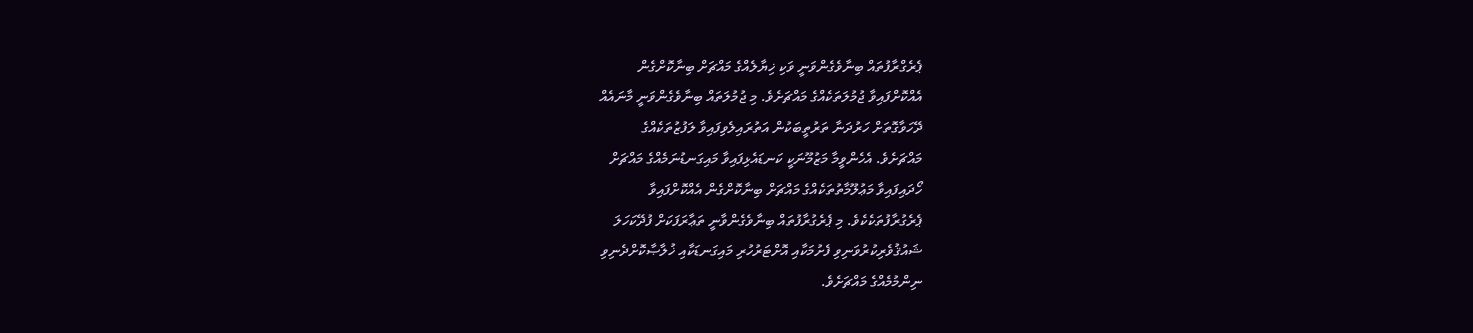ޕެރެގްރާފުތައް ބިނާވެގެންވަނީ ވަކި ޚިޔާލެއްގެ މައްޗަށް ބިނާކޮށްގެން
އެއްކޮށްފައިވާ ޖުމުލަތަކެއްގެ މައްޗަށެވެ. މި ޖުމުލަތައް ބިނާވެގެންވަނީ މާނައެއް
ދޭހަވާގޮތަށް ހަރުދަނާ ތަރުތީބަކުން އަތުރައިލެވިފައިވާ ލަފުޒުތަކެއްގެ
މައްޗަށެވެ. އެހެންވީމާ މަޒުމޫނަކީ ކަނޑައެޅިފައިވާ މައިގަނޑުނަމެއްގެ މައްޗަށް
ހޯދައިފައިވާ މަޢުލޫމާތުތަކެއްގެ މައްޗަށް ބިނާކޮށްގެން އެއްކޮށްފައިވާ
ޕެރެގުރާފުތަކެކެވެ. މި ޕެރެގުރާފުތައް ބިނާވެގެންވާނީ ތަޢާރަފަކަށް ފުދޭކަހަލަ
ޝައުޤުވެރިކުރުވަނިވި ފެށުމަކާއި އޮށްޓަރުހުރި މައިގަނޑަކާއި ޚުލާޞާކޮށްދެނިވި
ނިންމުމެއްގެ މައްޗަށެވެ.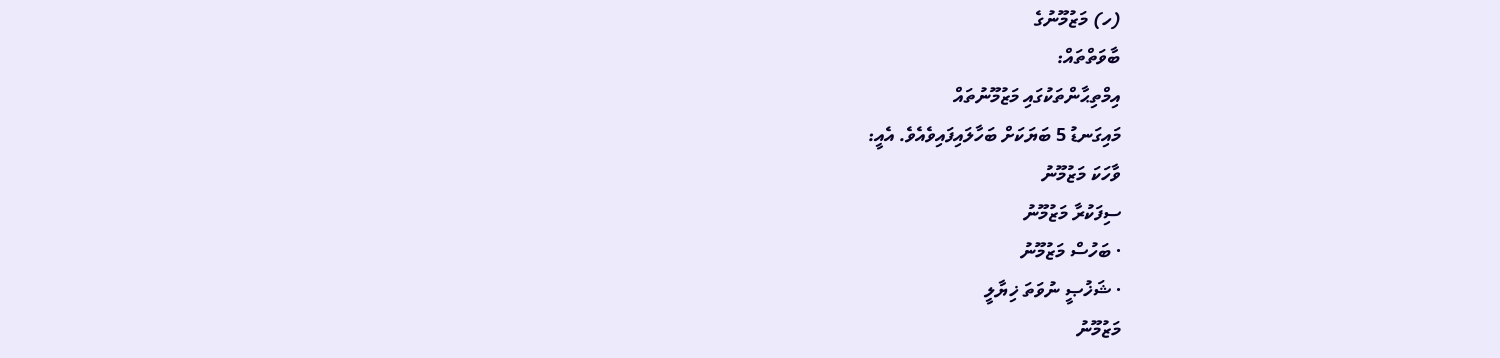(ހ) މަޒުމޫނުގެ
ބާވަތްތައް:
އިމްތިޙާންތަކުގައި މަޒުމޫނުތައް
މައިގަނޑު 5 ބަޔަކަށް ބަހާލައިފައިވެއެވެ. އެއީ:
ވާހަކަ މަޒުމޫނު
ސިފަކުރާ މަޒުމޫނު
· ބަހުސް މަޒުމޫނު
· ޝަޚުޞީ ނުވަތަ ޚިޔާލީ
މަޒުމޫނު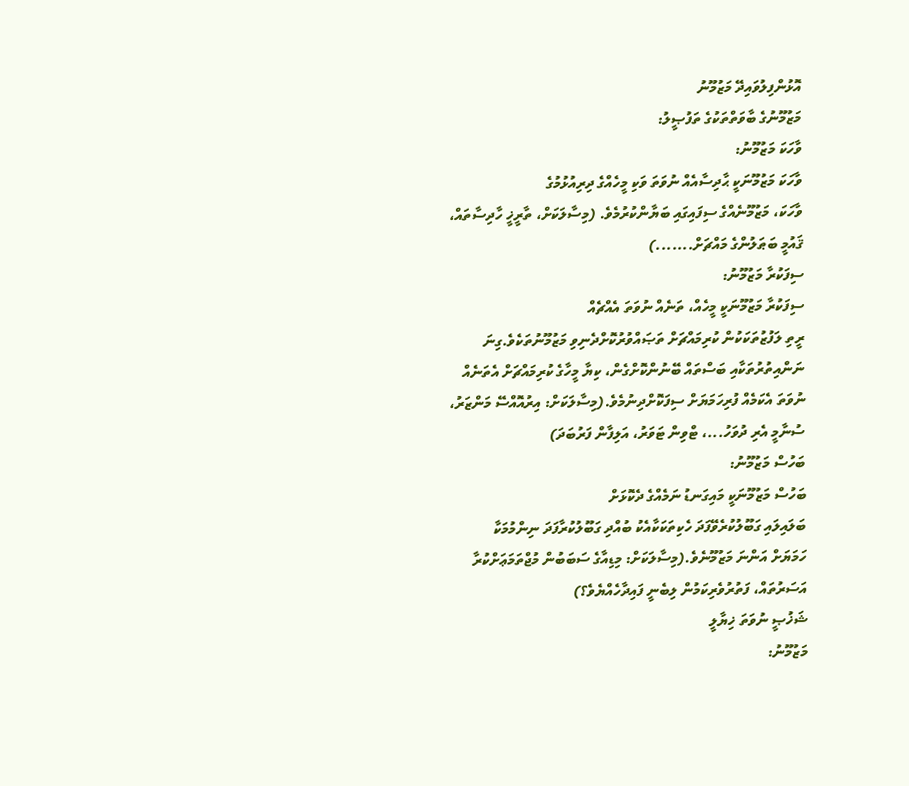އޮޅުންފިލުވައިދޭ މަޒުމޫނު
މަޒުމޫނުގެ ބާވަތްތަކުގެ ތަފުޞީލު:
ވާހަކަ މަޒުމޫނު:
ވާހަކަ މަޒުމޫނަކީ ޙާދިސާއެއް ނުވަތަ ވަކި މީހެއްގެ ދިރިއުޅުމުގެ
ވާހަކަ، މަޒުމޫނެއްގެ ސިފައިގައި ބަޔާންކުރުމެވެ. (މިސާލަކަށް، ތާރީޚީ ހާދިސާތައް،
ޤައުމީ ބަޠަލުންގެ މައްޗަށް.......)
ސިފަކުރާ މަޒުމޫނު:
ސިފަކުރާ މަޒުމޫނަކީ މީހެއް، ތަނެއް ނުވަތަ އެއްޗެއް
ރީތި ލަފުޒުތަކަކުން ކުރިމައްޗަށް ތަޞައްވުރުކޮށްދެނިވި މަޒުމޫނުތަކެވެ.ގިނަ
ނަންއިތުރުތަކާއި ބަސްތައް ބޭނުންކޮށްގެން، ކިޔާ މީހާގެ ކުރިމައްޗަށް އެތަނެއް
ނުވަތަ އެކަމެއް ފުރިހަމަޔަށް ސިފަކޮށްދިނުމެވެ.(މިސާލަކަށް: އިރުއޮއްސޭ މަންޒަރު،
ސުނާމީ އެރި ދުވަހު...، ޓްވިން ޓަވަރު، އަލިފާން ފަރުބަދަ)
ބަހުސް މަޒުމޫނު:
ބަހުސް މަޒުމޫނަކީ މައިގަނޑު ނަމެއްގެ ދެކޮޅަށް
ބަލައިލައި ގަބޫލުކުރެވޭފަދަ ހެކިތަކަކާއެކު ބުއްދި ގަބޫލުކުރާފަދަ ނިންމުމަކާ
ހަމަޔަށް އަންނަ މަޒުމޫނެވެ.(މިސާލަކަށް: މިޑިއާގެ ސަބަބުން މުޖްތަމަޢަށްކުރާ
އަސަރުތައް، ފަތުރުވެރިކަމުން ލިބެނީ ފައިދާހެއްޔެވެ؟)
ޝަޚުޞީ ނުވަތަ ޚިޔާލީ
މަޒުމޫނު: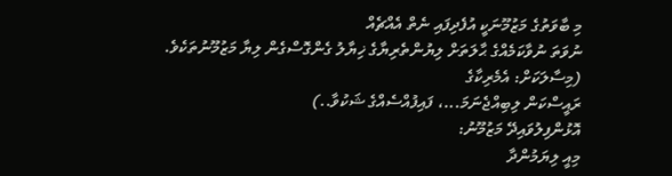މި ބާވަތުގެ މަޒުމޫނަކީ އުފެދިފައި ނެތް އެއްޗެއް
ނުވަތަ ނުވާކަމެއްގެ ޙާލަތަށް ލިޔުންތެރިޔާގެ ޚިޔާލު ގެންގޮސްގެން ލިޔާ މަޒުމޫނުތަކެވެ. (މިސާލަކަށް: އެމެރިކާގެ
ރައީސްކަން ލިބިއްޖެނަމަ...، ފައިފުއްސެއްގެ ޝަކުވާ..)
އޮޅުންފިލުވައިދޭ މަޒުމޫނު:
މިއީ ލިޔަމުންދާ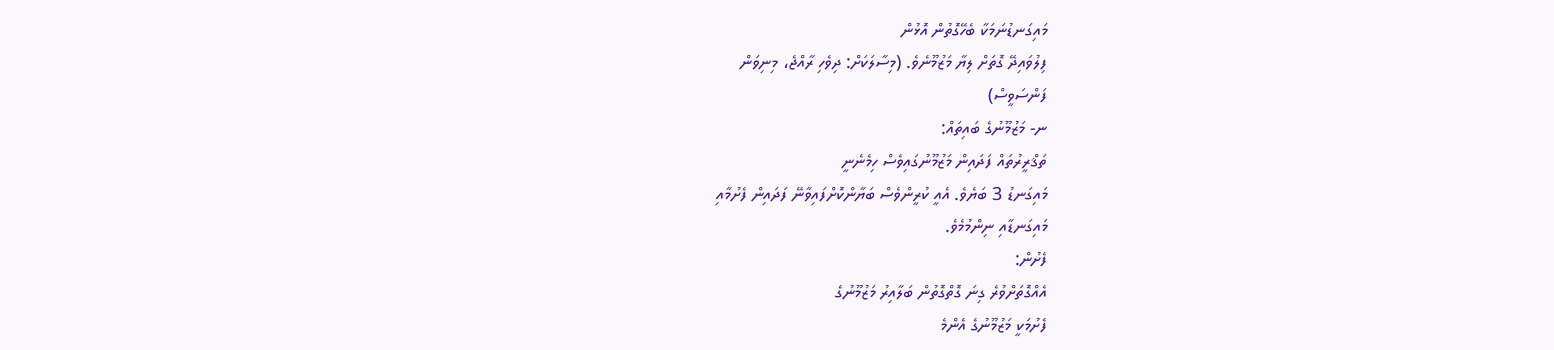މައިގަނޑުނަމަކާ ބެހޭގޮތުން އޮޅުން
ފިލުވައިދޭ ގޮތަށް ލިޔާ މަޒުމޫނެވެ. (މިސާލަކަށް: ދިވެހި ރާއްޖެ، މިނިވަން
ފަންސަވީސް)
ނ- މަޒުމޫނުގެ ބައިތައް:
ތަޤްރީރުތައް ފަދައިން މަޒުމޫނުގައިވެސް ހިމެނެނީ
މައިގަނޑު 3 ބަޔެވެ. އެއީ ކުރީންވެސް ބަޔާންކޮށްފައިވާނޭ ފަދައިން ފެށުމާއި
މައިގަނޑާއި ނިންމުމެވެ.
ފެށުން:
އެއްގޮތަށްވުރެ ގިނަ ގޮތްގޮތުން ބަލާއިރު މަޒުމޫނުގެ
ފެށުމަކީ މަޒުމޫނުގެ އެންމެ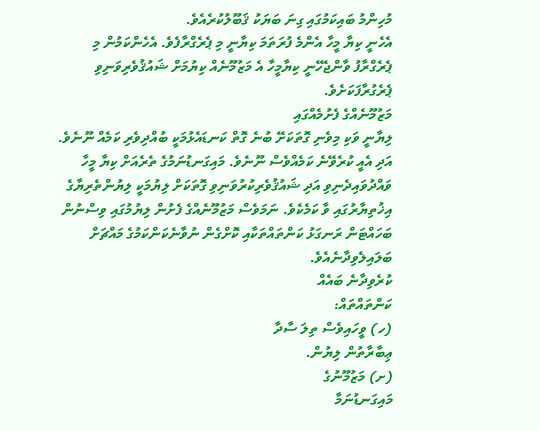މުހިންމު ބައިކަމުގައި ގިނަ ބަޔަކު ޤަބޫލުކުރެއެވެ.
އެހެނީ ކިޔާ މީހާ އެންމެ ފުރަތަމަ ކިޔާނީ މި ޕެރެގްރާފެވެ. އެހެންކަމުން މި
ޕެރެގްރާފު ވާންޖެހޭނީ ކިޔާމީހާ އެ މަޒުމޫނެއް ކިޔުމަށް ޝައުޤުވެރިވަނިވި
ޕެރެގުރާފަކަށެވެ.
މަޒުމޫނެއްގެ ފެށުމެއްގައި
ލިޔާނީ ވަކި މިވެނި ގޮތަކަށޭ ބުނެ ގޮތް ކަނޑައެޅުމަކީ ބުއްދިވެރި ކަމެއް ނޫނެވެ.
އަދި އެއީ ކުރެވޭނެ ކަމެއްވެސް ނޫނެވެ. މައިގަނޑުނަމުގެ ތެރެއަށް ކިޔާ މީހާ
ވައްދުވައިދެނިވި އަދި ޝައުޤުވެރިކުރުވަނިވި ގޮތަކަށް ލިޔުމަކީ ލިޔުންތެރިޔާގެ
އިޚުތިޔާރުގައި ވާ ކަމެކެވެ. ނަމަވެސް މަޒުމޫނެއްގެ ފެށުން ލިޔުމުގައި ވިސްނުން
ބަހައްޓަން ރަނގަޅު ކަންތައްތަކާއި ކޮށްގެން ނުވާނެކަންކަމުގެ މައްޗަށް
ބަލައިލެވިދާނެއެވެ.
ކުރެވިދާނެ ބައެއް
ކަންތައްތައް:
(ހ) ވީހައިވެސް ތިލަ ސާދާ
ޢިބާރާތުން ލިޔުން.
(ށ) މަޒުމޫނުގެ
މައިގަނޑުނަމާ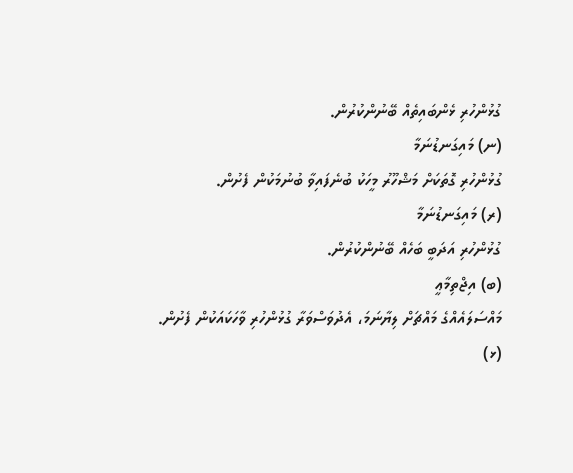ގުޅުންހުރި ޅެންބައިތެއް ބޭނުންކުރުން.
(ނ) މައިގަނޑުނަމާ
ގުޅުންހުރި ގޮތަކަށް މަޝްހޫރު މީހަކު ބުނެފައިވާ ބުނުމަކުން ފެށުން.
(ރ) މައިގަނޑުނަމާ
ގުޅުންހުރި އަދަބީ ބަހެއް ބޭނުންކުރުން.
(ބ) އިޖްތިމާޢީ
މައްސަލައެއްގެ މައްޗަށް ލިޔާނަމަ، އެދުވަސްވަރާ ގުޅުންހުރި ވާހަކައަކުން ފެށުން.
(ޅ)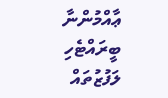ޢާއްމުންނާ
ބީރައްޓެހި ލަފުޒުތައް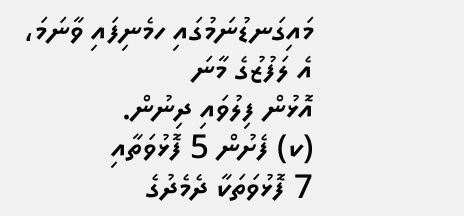މައިގަނޑުނަމުގައި ހމެނިފައި ވާނަމަ، އެ ލަފުޒުގެ މާނަ
އޮޅުން ފިލުވައި ދިނުން.
(ކ) ފެށުން 5 ފޮޅުވަތާއި
7 ފޮޅުވަތަކާ ދެމެދުގެ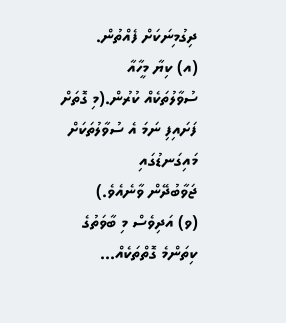ދިގުމިނަކަށް ފެއްތުން.
(އ) ކިޔާ މީހާއާ
ސުވާލުތަކެއް ކުރުން.(މި ގޮތަށް ފަށައިފި ނަމަ އެ ސުވާލުތަކަށް މައިގަނޑުގައި
ޖަވާބުދޭން ވާނެއެވެ.)
(ވ) އަދިވެސް މި ބާވަތުގެ
ކިތަންމެ ގޮތްތަކެއް...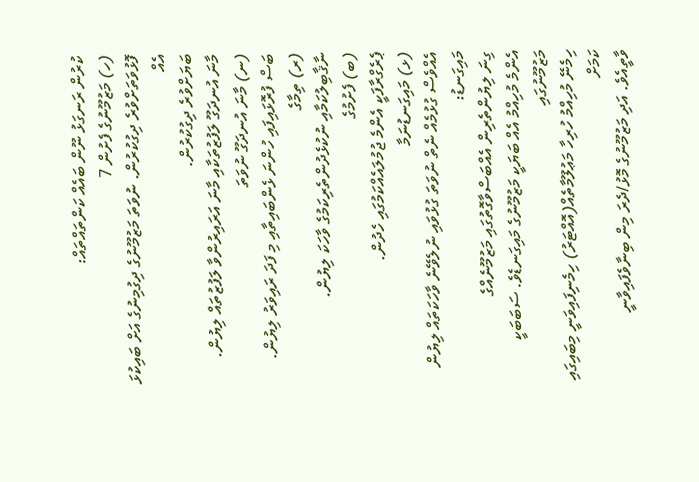ކުރުން ރަނގަޅު ނޫން ބައެއް ކަންތައްތައް:
(ހ) މަޒުމޫނުގެ ފެށުން 7
ފޮޅުވަތަށްވުރެ ދިގުކުރުން. ނުވަތަ މަޒުމޫނުގެ ދިގުމިނުގެ އަށް ބައިކުޅަ އެއް
ބަޔަށްވުރެ ދިގުކުރުން.
މާނަ އުނދަގޫ ލަފުޒުތަކާއި މާނަ އަރައިރުންވާ ލަފުޒުތައް ލިޔުން.
(ނ) މާނަ އުނދަގޫ ނުވަތަ
ބަސް ފުރޮޅައިފައި ހުންނަ ޅެންބައިތާއި މި ފަދަ ރައިވަރު ލިޔުން.
(ރ) ތިމާގެ
ނާޤާބިލުކަމާއި ނުކުޅެދުންތެރިކަމުގެ ވާހަކަ ލިޔުން.
(ބ) ފެށުމުގެ
ޕެރެގްރާފަކީ އެންމެ ޖުމުލައެއްކަމުގައި ހެދުން.
(ޅ) މައިގަނޑުނަމާ
އެއްވެސް ގުޅުމެއް ނެތް ނުވަތަ ގުޅުވައި ނުލެވޭނެ ވާހަކަތައް ލިޔުން
މައިގަނޑު:
ގިނަ ލިޔުންތެރިން އެއްބަސްވާގޮތުގައި މަޒުމޫނެއްގެ
އެންމެ މުހިއްމު އެއް ބަޔަކީ މަޒުމޫނުގެ މައިގަނޑެވެ. ސަބަބަކީ މަޒުމޫނުގައި
ހިމެނޭ މުހިއްމު ހުރިހާ މަޢުލޫމާތެއް(އޮއްޓަރު) ހިމެނިފައިވަނީ މިބައިގައި ކަމަށް
ވާތީއެވެ. އަދި މަޒުމޫނުގެ މޮޅު/ދެރަ މިން ބިނާވެފައިވާނީ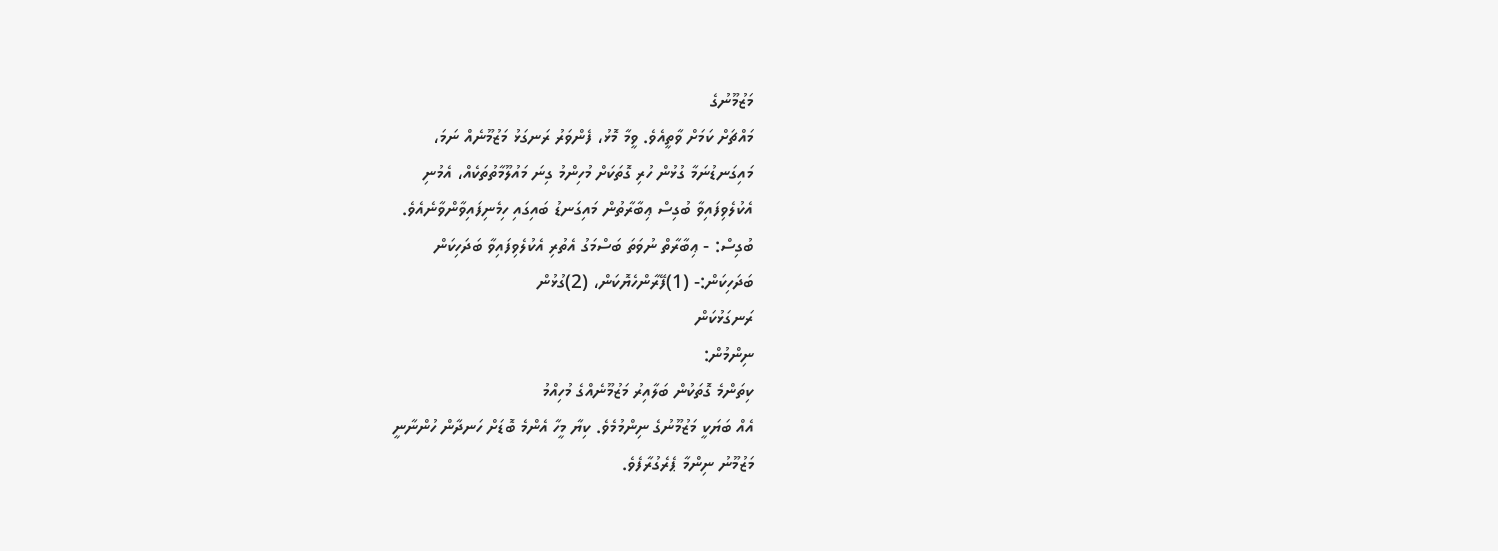މަޒުމޫނުގެ
މައްޗަށް ކަމަށް ވާތީއެވެ. ވީމާ މޮޅު، ފެންވަރު ރަނގަޅު މަޒުމޫނެއް ނަމަ،
މައިގަނޑުނަމާ ގުޅުން ހުރި ގޮތަކަށް މުހިންމު ގިނަ މައުލޫމާތުތަކެއް، އެމުނި
އެކުލެވިފައިވާ ބުގިސް ޢިބާރާތުން މައިގަނޑު ބައިގައި ހިމެނިފައިވާންވާނެއެވެ.
ބުގިސް: - ޢިބާރާތް ނުވަތަ ބަސްމަގު އެތުރި އެކުލެވިފައިވާ ބަދަހިކަން
ބަދަހިކަން:- (1)ފޭރާންހެޔޮކަން، (2)ގުޅުން
ރަނގަޅުކަން
ނިންމުން:
ކިތަންމެ ގޮތަކުން ބަލާއިރު މަޒުމޫނެއްގެ މުހިއްމު
އެއް ބަޔަކީ މަޒުމޫނުގެ ނިންމުމެވެ. ކިޔާ މީހާ އެންމެ ބޮޑަށް ހަނދާން ހުންނާނީ
މަޒުމޫނު ނިންމާ ޕެރެގުރާފެވެ.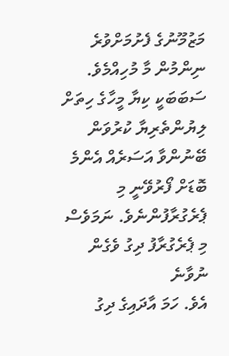މަޒުމޫނުގެ ފެށުމަށްވުރެ ނިންމުން މާ މުހިއްމެވެ.
ސަބަބަކީ ކިޔާ މީހާގެ ހިތަށް ލިޔުންތެރިޔާ ކުރުވަން ބޭނުންވާ އަސަރެއް އެންމެ
ބޮޑަށް ފޯރުވޭނީ މި ޕެރެގުރާފުންނެވެ. ނަމަވެސް މި ޕެރެގުރާފު ދިގު ވެގެން ނުވާނެ
އެވެ. ހަމަ އާދައިގެ ދިގު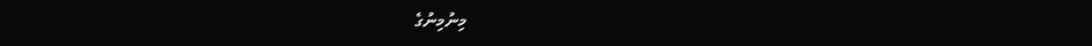މިނުމިނުގެ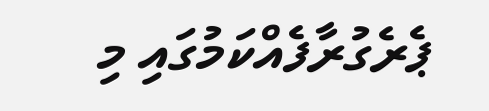ޕެރެގުރާފެއްކަމުގައި މި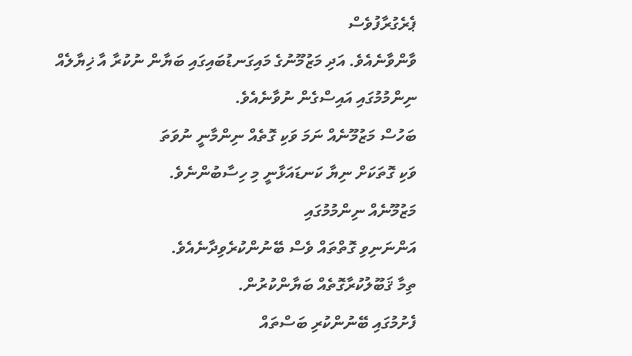ޕެރެގުރާފުވެސް
ވާންވާނެއެވެ. އަދި މަޒުމޫނުގެ މައިގަނޑުބައިގައި ބަޔާން ނުކުރާ އާ ޚިޔާލެއް
ނިންމުމުގައި އައިސްގެން ނުވާނެއެވެ.
ބަހުސް މަޒުމޫނެއް ނަމަ ވަކި ގޮތެއް ނިންމާނީ ނުވަތަ
ވަކި ގޮތަކަށް ނިޔާ ކަނޑައަޅާނީ މި ހިސާބުންނެވެ.
މަޒުމޫނެއް ނިންމުމުގައި
އަންނަނިވި ގޮތްތައް ވެސް ބޭނުންކުރެވިދާނެއެވެ.
ތިމާ ޤަބޫލުކުރާގޮތެއް ބަޔާންކުރުން.
ފެށުމުގައި ބޭނުންކުރި ބަސްތައް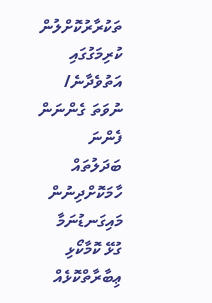ތަކުރާރުކޮށްލުން
ކުރިމަގުގައި އަތުވެދާނެ/ ނުވަތަ ގެންނަން ފެންނަ
ބަދަލުތައް ހާމަކޮށްދިނުން
މައިގަނޑުނަމާ ގުޅޭ ކޮމާކޯޅި ޢިބާރާތްކޮޅެއް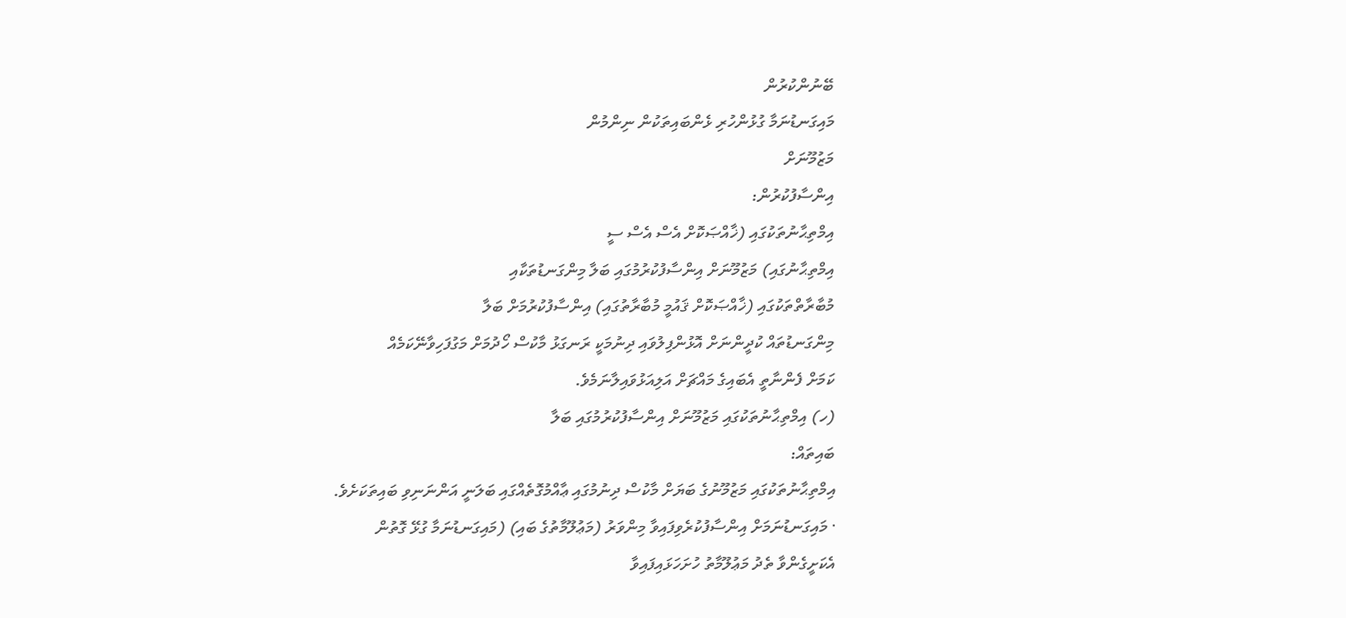ބޭނުންކުރުން
މައިގަނޑުނަމާ ގުޅުންހުރި ޅެންބައިތަކުން ނިންމުން
މަޒުމޫނަށް
އިންސާފުކުރުން:
އިމްތިޙާނުތަކުގައި (ޚާއްޞަކޮށް އެސް އެސް ސީ
އިމްތިޙާނުގައި) މަޒުމޫނަށް އިންސާފުކުރުމުގައި ބަލާ މިންގަނޑުތަކާއި
މުބާރާތްތަކުގައި (ޚާއްޞަކޮށް ޤައުމީ މުބާރާތުގައި) އިންސާފުކުރުމަށް ބަލާ
މިންގަނޑުތައް ކުދީންނަށް އޮޅުންފިލުވައި ދިނުމަކީ ރަނގަޅު މާކުސް ހޯދުމަށް މަގުފަހިވާނޭކަމެއް
ކަމަށް ފެންނާތީ އެބައިގެ މައްޗަށް އަލިއަޅުވައިލާނަމެވެ.
(ހ) އިމްތިޙާނުތަކުގައި މަޒުމޫނަށް އިންސާފުކުރުމުގައި ބަލާ
ބައިތައް:
އިމްތިޙާނުތަކުގައި މަޒުމޫނުގެ ބަޔަށް މާކުސް ދިނުމުގައި ޢާއްމުގޮތެއްގައި ބަލަނީ އަންނަނިވި ބައިތަކަށެވެ.
· މައިގަނޑުނަމަށް އިންސާފުކުރެވިފައިވާ މިންވަރު (މަޢުލޫމާތުގެ ބައި) (މައިގަނޑުނަމާ ގުޅޭ ގޮތުން
އެކަށީގެންވާ ތެދު މަޢުލޫމާތު ހުށަހަޅައިފައިވާ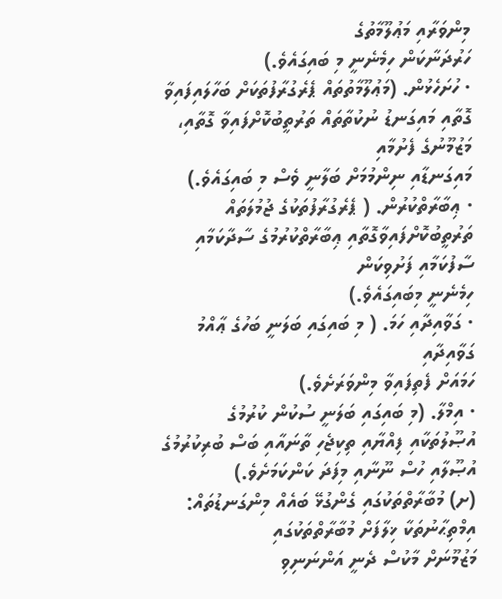މިންވަރާއި މަޢުލޫމާތުގެ
ހަރުދަނާކަން ހިމެނެނީ މި ބައިގައެވެ.)
· ހުށަހެޅުން. (މަޢުލޫމާތުތައް ޕެރެގުރާފުތަކަށް ބަހާލައިފައިވާ
ގޮތާއި މައިގަނޑު ނުކުތާތައް ތަރުތީބުކޮށްފައިވާ ގޮތާއި، މަޒުމޫނުގެ ފެށުމާއި
މައިގަނޑާއި ނިންމުމަށް ބަލާނީ ވެސް މި ބައިގައެވެ.)
· ޢިބާރާތްކުރުން. ( ޕެރެގުރާފުތަކުގެ ޖުމުލަތައް
ތަރުތީބުކޮށްފައިވާގޮތާއި ޢިބާރާތްކުރުމުގެ ސާދާކަމާއި ސާފުކަމާއި ފަށުވިކަން
ހިމެނެނީ މިބައިގައެވެ.)
· ގަވާއިދާއި ހަމަ. ( މި ބައިގައި ބަލަނީ ބަހުގެ ޢާއްމު ގަވާއިދާއި
ހަމައަށް ފެތިފައިވާ މިންވަރަށެވެ.)
· އިމްލާ. (މި ބައިގައި ބަލަނީ ސުކުން ކުރުމުގެ އުޞޫލުތަކާއި ފިއްޔާއި ތިކިޖެހި ތާނައާއި ބަސް ބުރިކުރުމުގެ
އުޞޫލާއި ހުސް ނޫނާއި މިފަދަ ކަންކަމަށެވެ.)
(ށ) މުބާރާތްތަކުގައި ގެންގުޅޭ ބައެއް މިންގަނޑުތައް:
އިމްތިޙާނުތަކާ ޚިލާފަށް މުބާރާތްތަކުގައި
މަޒުމޫނަށް މާކުސް ދެނީ އަންނަނިވި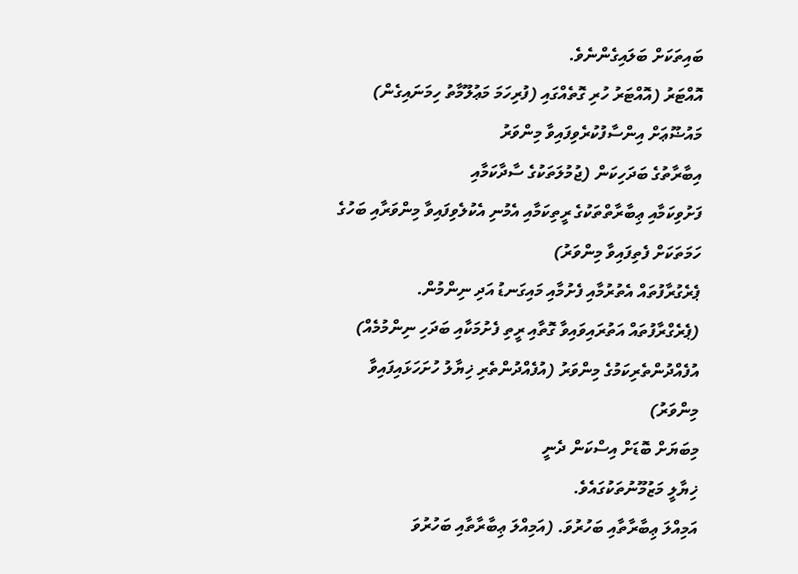ބައިތަކަށް ބަލައިގެންނެވެ.
އޮއްޓަރު (އޮއްޓަރު ހުރި ގޮތެއްގައި (ފުރިހަމަ މަޢުލޫމާތު ހިމަނައިގެން)
މައުޟޫޢަށް އިންސާފުކުރެވިފައިވާ މިންވަރު
އިބާރާތުގެ ބަދަހިކަން (ޖުމުލަތަކުގެ ސާދާކަމާއި
ފަށުވިކަމާއި ޢިބާރާތްތަކުގެ ރީތިކަމާއި އެމުނި އެކުލެވިފައިވާ މިންވަރާއި ބަހުގެ
ހަމަތަކަށް ފެތިފައިވާ މިންވަރު)
ޕެރެގުރާފުތައް އެތުރުމާއި ފެށުމާއި މައިގަނޑު އަދި ނިންމުން.
(ޕެރެގްރާފުތައް އަތުރައިވައިވާ ގޮތާއި ރީތި ފެށުމަކާއި ބަދަހި ނިންމުމެއް)
އުފެއްދުންތެރިކަމުގެ މިންވަރު (އުފެއްދުންތެރި ޚިޔާލު ހުށަހަޅައިފައިވާ
މިންވަރު)
މިބަޔަށް ބޮޑަށް އިސްކަން ދެނީ
ޚިޔާލީ މަޒުމޫނުތަކުގައެވެ.
އަމިއްލަ ޢިބާރާތާއި ބަހުރުވަ. (އަމިއްލަ ޢިބާރާތާއި ބަހުރުވަ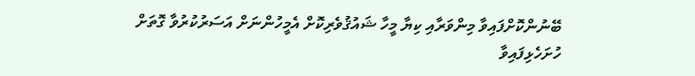ބޭނުންކޮށްފައިވާ މިންވަރާއި ކިޔާ މީހާ ޝައުޤުވެރިކޮށް އެމީހުންނަށް އަސަރުކުރުވާ ގޮތަށް
ހުށަހެޅިފައިވާ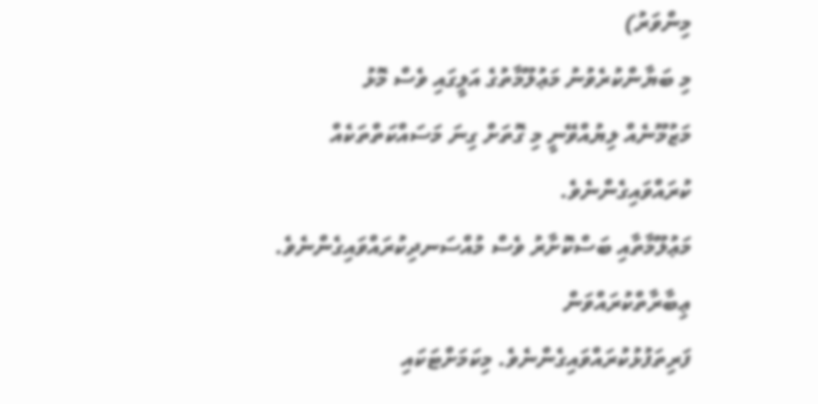މިންވަރު)
މި ބަޔާންކުރެވުނު މަޢުލޫމާތުގެ އަލީގައި ވެސް މޮޅު
މަޒުމޫނެއް ލިޔުއްވޭނީ މި ގޮތަށް ގިނަ މަސައްކަތްތަކެއް ކުރައްވައިގެންނެވެ.
މަޢުލޫމާތާއި ބަސްކޮށާރު ވެސް މުއްސަނދިކުރައްވައިގެންނެވެ. ޢިބާރާތްކުރައްވަން
ފަރިތަފުޅުކުރައްވައިގެންނެވެ. މިކަމަށްޓަކައި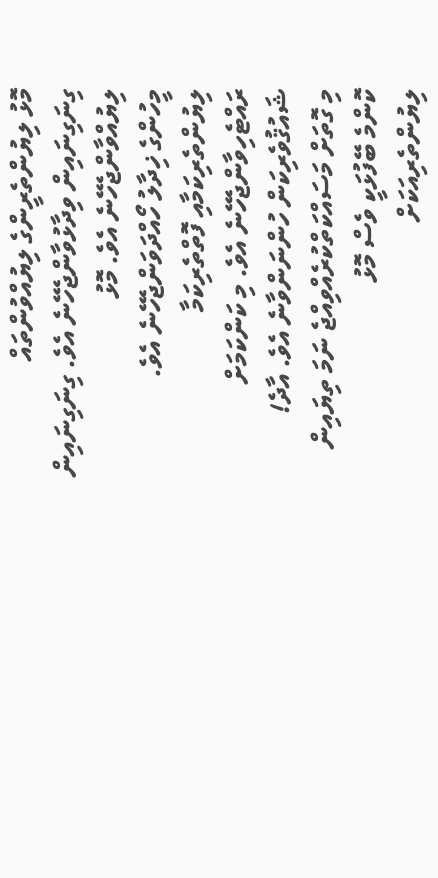މޮޅު ލިޔުންތެރީންގެ ލިޔުއްވުންތައް
ގިނަގިނައިން ވިދާޅުވާންޖެހޭނެ އެވެ. ގިނަގިނައިން ލިޔުއްވާންޖެހޭނެ އެވެ. މޮޅު
މީހުންގެ ޚިދާލު ހޯއްދަވަންޖެހޭނެ އެވެ. ލިޔުންތެރިކަމާއި ފޮތްތެރިކަމާ
ރައްޓެހިވާންޖެހޭނެ އެވެ. މި ކަންކަމަށް ޝައުޤުވެރިކަން ހުންނަންވާނެ އެވެ. އާދެ!
މި ގޮތަށް މަސައްކަތްކުރެއްވިއްޖެ ނަމަ ތިޔައިން ކޮންމެ ބޭފުޅަކީ ވެސް މޮޅު
ލިޔުންތެރިއަކަށް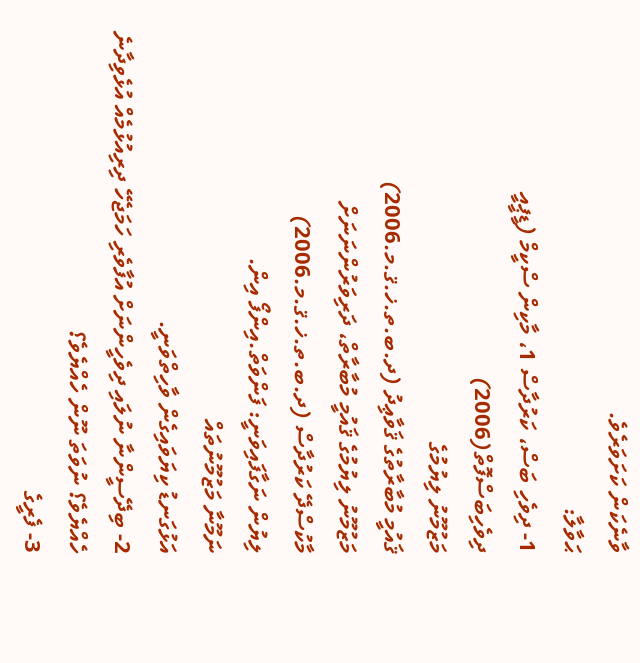ވާނެކަން ކަށަވަރެވެ.
ޙަވާލާ:
1- ދިވެހި ބަސް، ކަރުދާސް 1، މާކިން ސްކީމް (ޑީޕީއީ
ދިވެހިބަސްފޮތް(2006)
މަޒުމޫނު ލިޔުމުގެ
ޤައުމީ މުބާރާތުގެ ޤަވާޢިދު (ދ.ބ.ތ.ޚ.ޤ.މ.2006)
މަޒުމޫނު ލިޔުމުގެ ޤައުމީ މުބާރާތް، ދަރިވަރުންނަނަށް
މާކުސްދޭ ކަރުދާސް (ދ.ބ.ތ.ޚ.ޤ.މ.2006)
ލިޔުން ނަގާފައިވަނީ: ފަންވަތް.އިންފޯ އިން.
ނަމޫނާ މަޒުމޫނުތައް
އަޅުގަނޑު ކިޔަވައިގެން ވާހިތްވަނީ.
2- ބިދޭސީންނާ ނުލައި ދިވެހީންނަށް އުފާވެރި ހަމަޖެހޭ ދިރިއުޅުމެއް އުޅެވިދާނެ ހެއްޔެވެ؟ ނުވަތަ ނޫން ހެއްޔެވެ؟
3- ފެރީގެ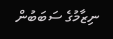ނިޒާމުގެ ސަބަބުން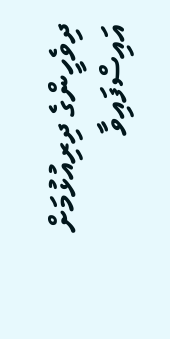ދިވެހީންގެ ދިރިއުޅުމަށް އައިސްފައިވާ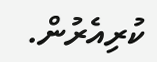ކުރިއެރުން.